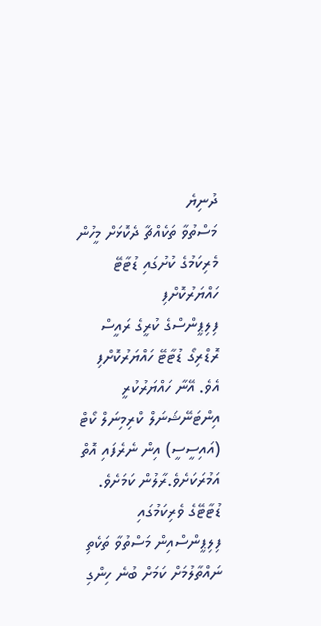ދުނިޔެ
މަސްތުވާ ތަކެއްޗާ ދެކޮޅަށް މީހުން މެރިކަމުގެ ކުށުގައި ޑުޓާޓޭ ހައްޔަރުކޮށްފި
ފިލިޕީންސްގެ ކުރީގެ ރައީސް ރޮޑްރިގޯ ޑުޓާޓޭ ހައްޔަރުކޮށްފި އެވެ. އޭނާ ހައްޔަރުކުރީ އިންޓަނޭޝަނަލް ކްރިމިނަލް ކޯޓް (އައިސީސީ) އިން ނެރެފައި އޮތް އަމުރަކަށެވެ.ރާލުން ކަމަށެވެ.
ޑުޓާޓޭގެ ވެރިކަމުގައި ފިލިޕީންސްއިން މަސްތުވާ ތަކެތި ނައްތާލުމަށް ކަމަށް ބުނެ ހިންގި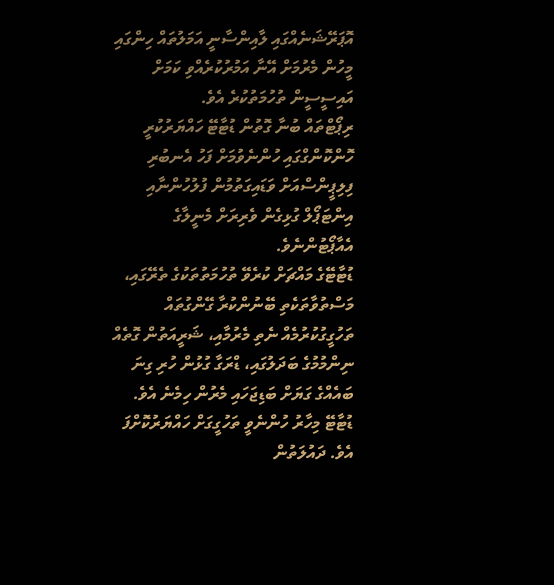އޮޕަރޭޝަނެއްގައި ލާއިންސާނީ އަމަލުތައް ހިންގައި މީހުން މެރުމަށް އޭނާ އަމުރުކުރެއްވި ކަމަށް އައިސީސީން ތުހުމަތުކުރެ އެވެ.
ރިޕޯޓްތައް ބުނާ ގޮތުން ޑުޓާޓޭ ހައްޔަރުކުރީ ހޮންކޮންގްގައި ހުންނެވުމަށް ފަހު އެނބުރި ފިލިޕީންސްއަށް ވަޑައިގަތުމުން ފުލުހުންނާއި އިންޓަޕޯލް ގުޅިގެން ވެރިރަށް މެނީލާގެ އެއާޕޯޓުންނެވެ.
ޑުޓާޓޭގެ މައްޗަށް ކުރެވޭ ތުހުމަތުތަކުގެ ތެރޭގައި، މަސްތުވާތަކެތި ބޭނުންކުރާ ގޭންގުތައް ތަހުގީގުކުރުމެއް ނެތި މެރުމާއި، ޝަރީއަތުން ގޮތެއް ނިންމުމުގެ ބަދަލުގައި، ޑްރަގާ ގުޅުން ހުރި ގިނަ ބައެއްގެ ގަޔަށް ބަޑިޖަހައި މެރުން ހިމެނެ އެވެ.
ޑުޓާޓޭ މިހާރު ހުންނެވީ ތަހުގީގަށް ހައްޔަރުކޮށްފަ އެވެ. ދައުލަތުން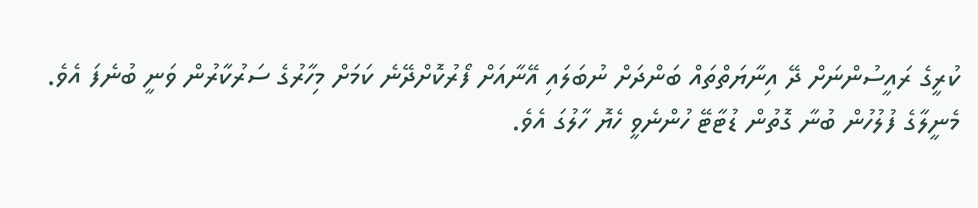ކުރީގެ ރައީސުންނަށް ދޭ އިނާޔަތްތައް ބަންދަށް ނުބަލައި އޭނާއަށް ފޯރުކޮށްދޭނެ ކަމަށް މިހާރުގެ ސަރުކާރުން ވަނީ ބުނެފަ އެވެ.
މެނީލާގެ ފުލުހުން ބުނާ ގޮތުން ޑުޓާޓޭ ހުންނެވީ ހެޔޮ ހާލުގަ އެވެ.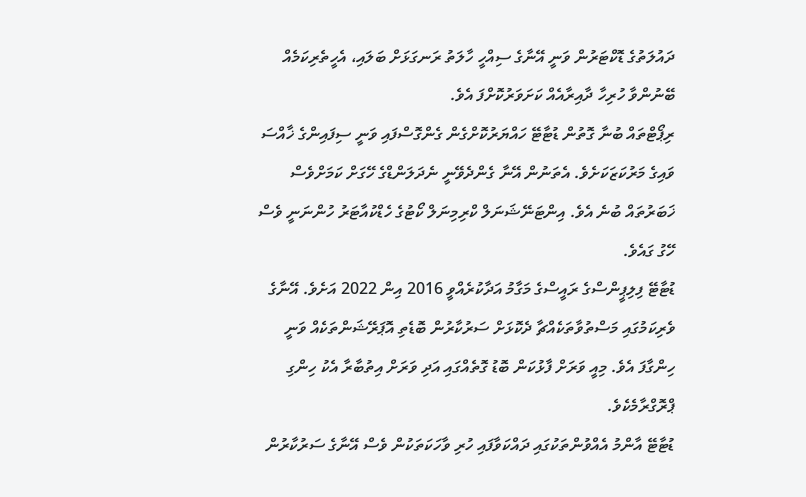ދައުލަތުގެ ޑޮކްޓަރުން ވަނީ އޭނާގެ ސިއްހީ ހާލަތު ރަނގަޅަށް ބަލައި، އެހީތެރިކަމެއް ބޭނުންވާ ހުރިހާ ދާއިރާއެއް ކަށަވަރުކޮށްފަ އެވެ.
ރިޕޯޓްތައް ބުނާ ގޮތުން ޑުޓާޓޭ ހައްޔަރުކޮށްގެން ގެންގޮސްފައި ވަނީ ސިފައިންގެ ޚާއްސަ ވައިގެ މަރުކަޒަކަށެވެ. އެތަނުން އޭނާ ގެންދެވޭނީ ނެދަލަންޑްގެ ހޭގަށް ކަމަށްވެސް ޚަބަރުތައް ބުނެ އެވެ. އިންޓަނޭޝަނަލް ކްރިމިނަލް ކޯޓުގެ ހެޑްކުއާޓަރު ހުންނަނީ ވެސް ހޭގު ގައެވެ.
ޑުޓާޓޭ ފިލިޕީންސްގެ ރައީސްގެ މަގާމު އަދާކުރެއްވީ 2016 އިން 2022 އަށެވެ. އޭނާގެ ވެރިކަމުގައި މަސްތުވާތަކެއްޗާ ދެކޮޅަށް ސަރުކާރުން ބޮޑެތި އޮޕަރޭޝަންތަކެއް ވަނީ ހިންގާފަ އެވެ. މިއީ ވަރަށް ފާޅުކަން ބޮޑު ގޮތެއްގައި އަދި ވަރަށް އިތުބާރާ އެކު ހިންގި ޕްރޮގްރާމެކެވެ.
ޑުޓާޓޭ އާންމު އެއްވުންތަކުގައި ދައްކަވާފައި ހުރި ވާހަކަތަކުން ވެސް އޭނާގެ ސަރުކާރުން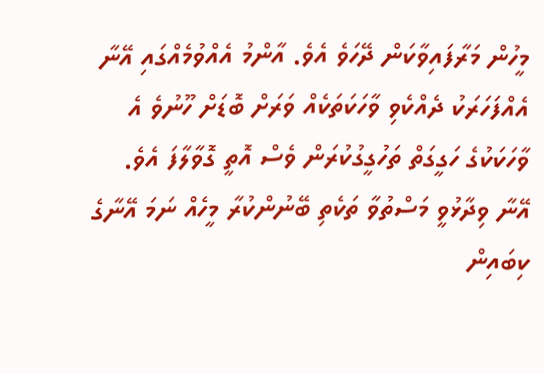މީހުން މަރާފައިވާކަން ދޭހަވެ އެވެ. އާންމު އެއްވުމެއްގައި އޭނާ އެއްފަހަރަކު ދެއްކެވި ވާހަކަތަކެއް ވަރަށް ބޮޑަށް ހޫނުވެ އެ ވާހަކަކުގެ ހަގީގަތް ތަހުގީގުކުރަން ވެސް އޮތީ ގޮވާލާފަ އެވެ.
އޭނާ ވިދާޅުވީ މަސްތުވާ ތަކެތި ބޭނުންކުރާ މީހެއް ނަމަ އޭނާގެ ކިބައިން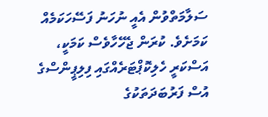ސަލާމަތްވުން އެއީ ނުހަނު ފަސޭހަކަމެއް ކަމަށެވެ. ކުރަން ޖެހޭހާވެސް ކަމަކީ، އަސްކަރީ ހެލިކޮޕްޓަރެއްގައި ފިލިޕީންސްގެ އުސް ފަރުބަދަތަކުގެ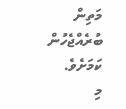މަތިން ބުރެއްޖެހުން ކަމަށެވެ.
މި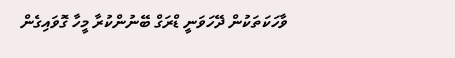ވާހަކަތަކުން ދޭހަވަނީ ޑްރަގް ބޭނުންކުރާ މީހާ ގޮވައިގެން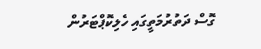ގޮސް ދަތުރުމަތީގައި ހެލިކޮޕްޓަރުން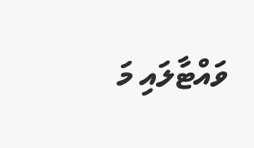ވައްޓާލައި މަ